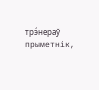трэ́нераў
прыметнік,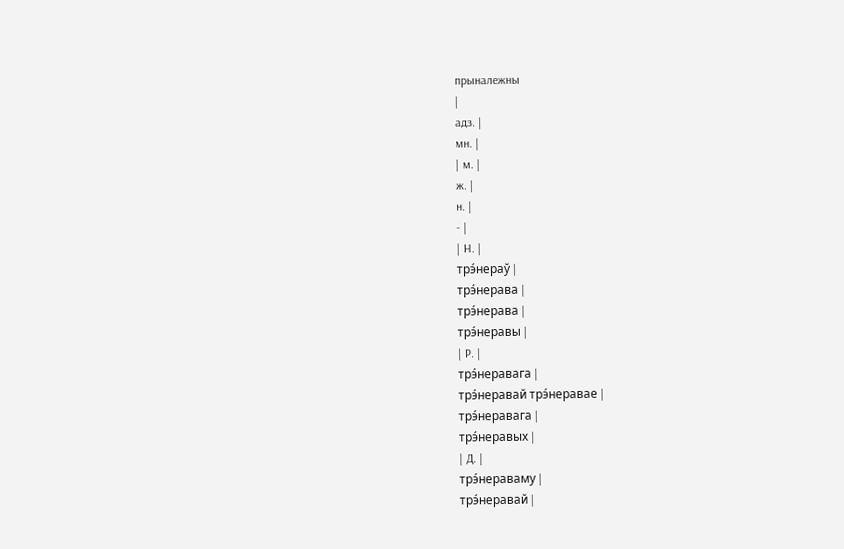прыналежны
|
адз. |
мн. |
| м. |
ж. |
н. |
- |
| Н. |
трэ́нераў |
трэ́нерава |
трэ́нерава |
трэ́неравы |
| Р. |
трэ́неравага |
трэ́неравай трэ́неравае |
трэ́неравага |
трэ́неравых |
| Д. |
трэ́нераваму |
трэ́неравай |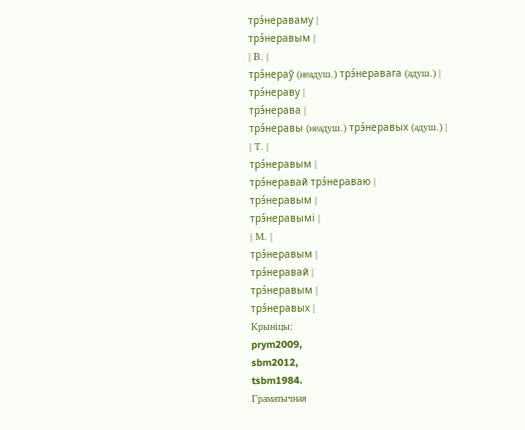трэ́нераваму |
трэ́неравым |
| В. |
трэ́нераў (неадуш.) трэ́неравага (адуш.) |
трэ́нераву |
трэ́нерава |
трэ́неравы (неадуш.) трэ́неравых (адуш.) |
| Т. |
трэ́неравым |
трэ́неравай трэ́нераваю |
трэ́неравым |
трэ́неравымі |
| М. |
трэ́неравым |
трэ́неравай |
трэ́неравым |
трэ́неравых |
Крыніцы:
prym2009,
sbm2012,
tsbm1984.
Граматычная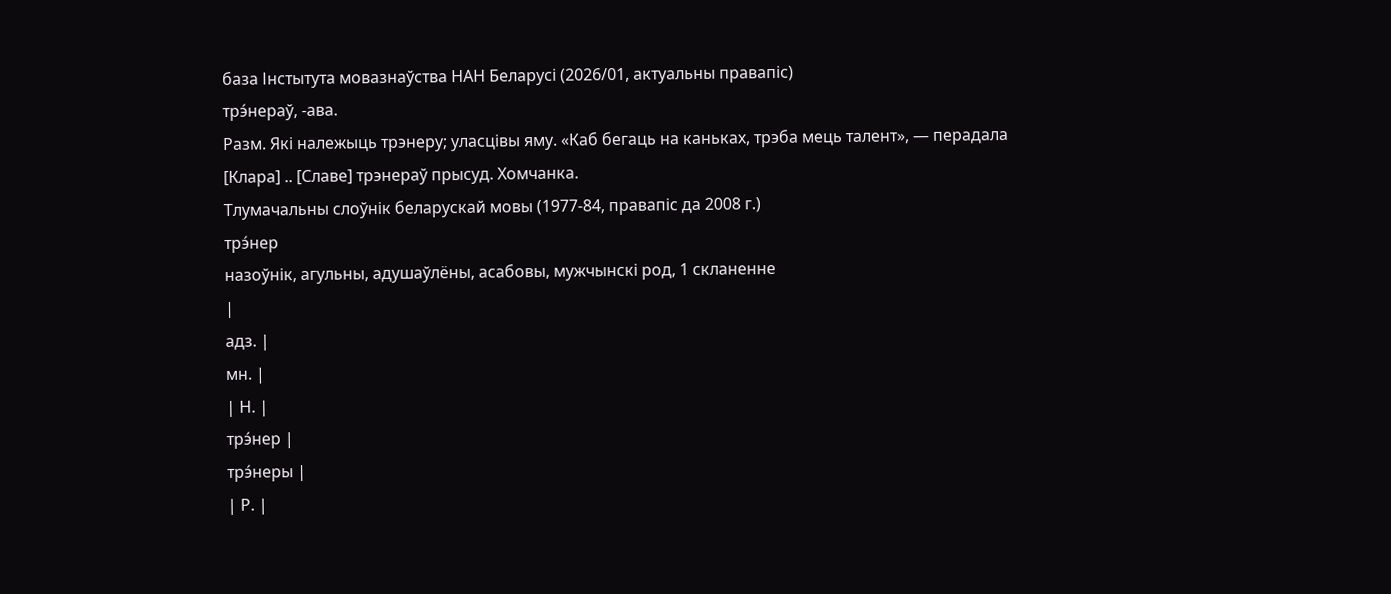база Інстытута мовазнаўства НАН Беларусі (2026/01, актуальны правапіс)
трэ́нераў, ‑ава.
Разм. Які належыць трэнеру; уласцівы яму. «Каб бегаць на каньках, трэба мець талент», — перадала [Клара] .. [Славе] трэнераў прысуд. Хомчанка.
Тлумачальны слоўнік беларускай мовы (1977-84, правапіс да 2008 г.)
трэ́нер
назоўнік, агульны, адушаўлёны, асабовы, мужчынскі род, 1 скланенне
|
адз. |
мн. |
| Н. |
трэ́нер |
трэ́неры |
| Р. |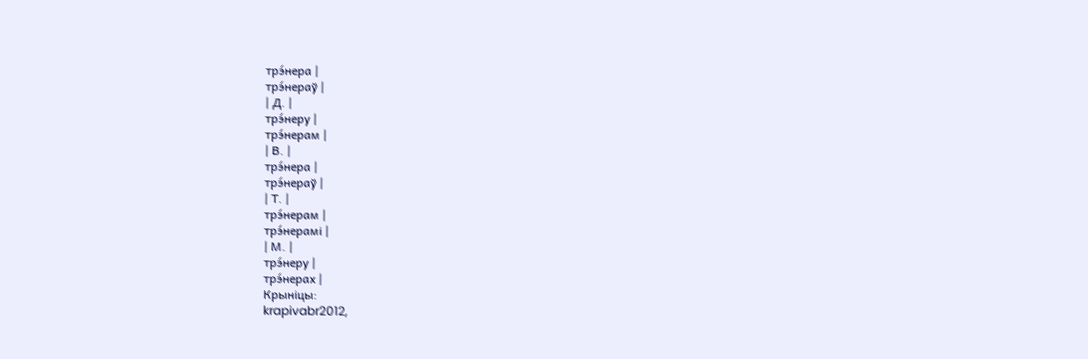трэ́нера |
трэ́нераў |
| Д. |
трэ́неру |
трэ́нерам |
| В. |
трэ́нера |
трэ́нераў |
| Т. |
трэ́нерам |
трэ́нерамі |
| М. |
трэ́неру |
трэ́нерах |
Крыніцы:
krapivabr2012,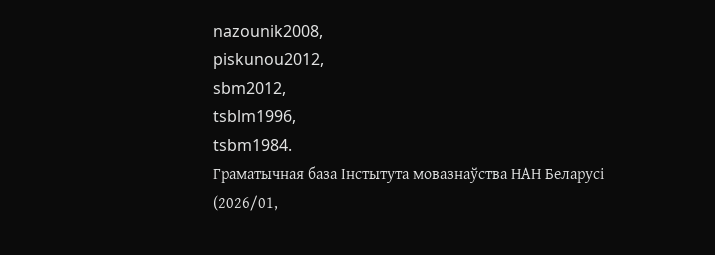nazounik2008,
piskunou2012,
sbm2012,
tsblm1996,
tsbm1984.
Граматычная база Інстытута мовазнаўства НАН Беларусі (2026/01,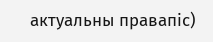актуальны правапіс)